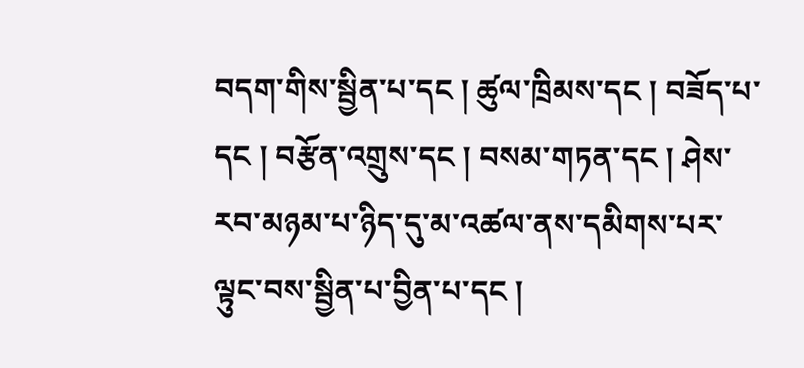བདག་གིས་སྦྱིན་པ་དང ། ཚུལ་ཁྲིམས་དང ། བཟོད་པ་དང ། བརྩོན་འགྲུས་དང ། བསམ་གཏན་དང ། ཤེས་རབ་མཉམ་པ་ཉིད་དུ་མ་འཚལ་ནས་དམིགས་པར་ལྟུང་བས་སྦྱིན་པ་བྱིན་པ་དང །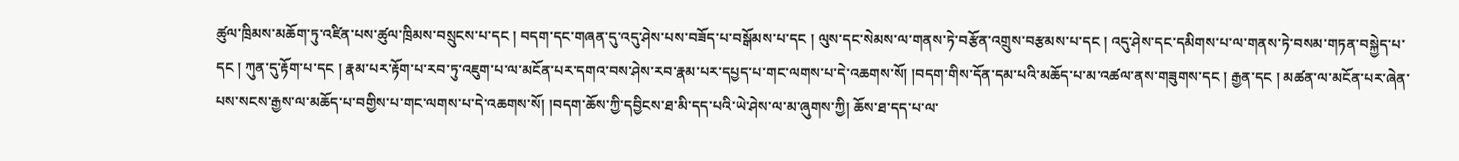ཚུལ་ཁྲིམས་མཆོག་ཏུ་འཛིན་པས་ཚུལ་ཁྲིམས་བསྲུངས་པ་དང ། བདག་དང་གཞན་དུ་འདུ་ཤེས་པས་བཟོད་པ་བསྒོམས་པ་དང ། ལུས་དང་སེམས་ལ་གནས་ཏེ་བརྩོན་འགྲུས་བརྩམས་པ་དང ། འདུ་ཤེས་དང་དམིགས་པ་ལ་གནས་ཏེ་བསམ་གཏན་བསྐྱེད་པ་དང ། ཀུན་དུ་རྟོག་པ་དང ། རྣམ་པར་རྟོག་པ་རབ་ཏུ་འཇུག་པ་ལ་མངོན་པར་དགའ་བས་ཤེས་རབ་རྣམ་པར་དཔྱད་པ་གང་ལགས་པ་དེ་འཆགས་སོ། །བདག་གིས་དོན་དམ་པའི་མཆོད་པ་མ་འཚལ་ནས་གཟུགས་དང ། རྒྱན་དང ། མཚན་ལ་མངོན་པར་ཞེན་པས་སངས་རྒྱས་ལ་མཆོད་པ་བགྱིས་པ་གང་ལགས་པ་དེ་འཆགས་སོ། །བདག་ཆོས་ཀྱི་དབྱིངས་ཐ་མི་དད་པའི་ཡེ་ཤེས་ལ་མ་ཞུགས་ཀྱི། ཆོས་ཐ་དད་པ་ལ་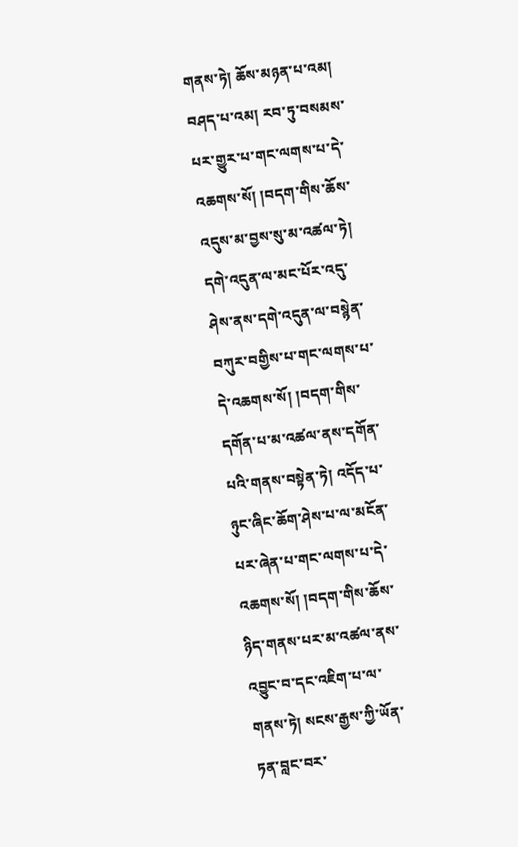གནས་ཏེ། ཆོས་མཉན་པ་འམ། བཤད་པ་འམ། རབ་ཏུ་བསམས་པར་གྱུར་པ་གང་ལགས་པ་དེ་འཆགས་སོ། །བདག་གིས་ཆོས་འདུས་མ་བྱས་སུ་མ་འཚལ་ཏེ། དགེ་འདུན་ལ་མང་པོར་འདུ་ཤེས་ནས་དགེ་འདུན་ལ་བསྙེན་བཀུར་བགྱིས་པ་གང་ལགས་པ་དེ་འཆགས་སོ། །བདག་གིས་དགོན་པ་མ་འཚལ་ནས་དགོན་པའི་གནས་བསྟེན་ཏེ། འདོད་པ་ཉུང་ཞིང་ཆོག་ཤེས་པ་ལ་མངོན་པར་ཞེན་པ་གང་ལགས་པ་དེ་འཆགས་སོ། །བདག་གིས་ཆོས་ཉིད་གནས་པར་མ་འཚལ་ནས་འབྱུང་བ་དང་འཇིག་པ་ལ་གནས་ཏེ། སངས་རྒྱས་ཀྱི་ཡོན་ཏན་བླང་བར་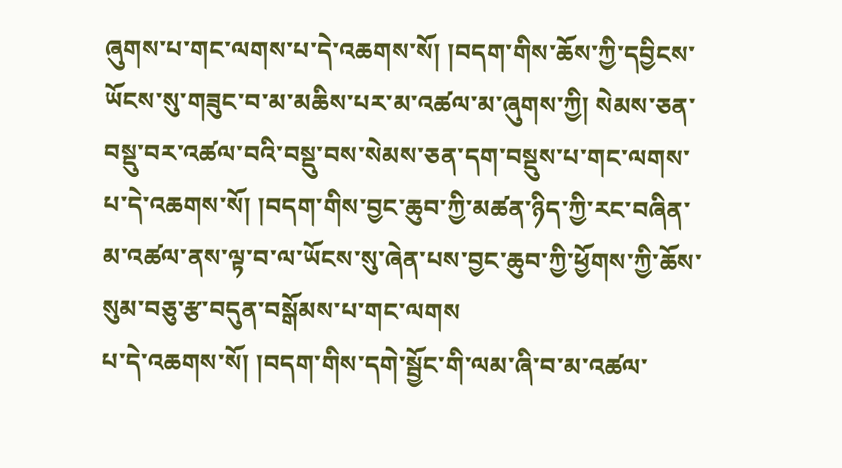ཞུགས་པ་གང་ལགས་པ་དེ་འཆགས་སོ། །བདག་གིས་ཆོས་ཀྱི་དབྱིངས་ཡོངས་སུ་གཟུང་བ་མ་མཆིས་པར་མ་འཚལ་མ་ཞུགས་ཀྱི། སེམས་ཅན་བསྡུ་བར་འཚལ་བའི་བསྡུ་བས་སེམས་ཅན་དག་བསྡུས་པ་གང་ལགས་པ་དེ་འཆགས་སོ། །བདག་གིས་བྱང་ཆུབ་ཀྱི་མཚན་ཉིད་ཀྱི་རང་བཞིན་མ་འཚལ་ནས་ལྟ་བ་ལ་ཡོངས་སུ་ཞེན་པས་བྱང་ཆུབ་ཀྱི་ཕྱོགས་ཀྱི་ཆོས་སུམ་བཅུ་རྩ་བདུན་བསྒོམས་པ་གང་ལགས
པ་དེ་འཆགས་སོ། །བདག་གིས་དགེ་སྦྱོང་གི་ལམ་ཞི་བ་མ་འཚལ་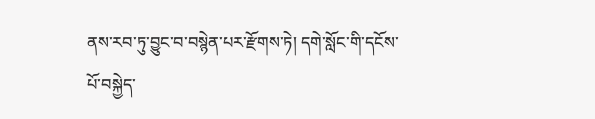ནས་རབ་ཏུ་བྱུང་བ་བསྙེན་པར་རྫོགས་ཏེ། དགེ་སློང་གི་དངོས་པོ་བསྐྱེད་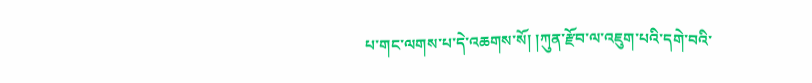པ་གང་ལགས་པ་དེ་འཆགས་སོ། །ཀུན་རྫོབ་ལ་འཇུག་པའི་དགེ་བའི་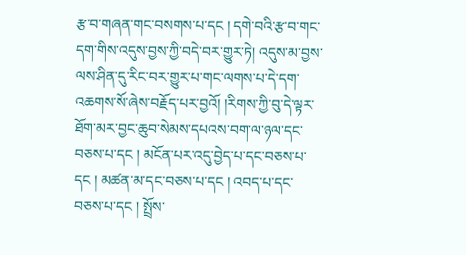རྩ་བ་གཞན་གང་བསགས་པ་དང ། དགེ་བའི་རྩ་བ་གང་དག་གིས་འདུས་བྱས་ཀྱི་བདེ་བར་གྱུར་ཏེ། འདུས་མ་བྱས་ལས་ཤིན་དུ་རིང་བར་གྱུར་པ་གང་ལགས་པ་དེ་དག་འཆགས་སོ་ཞེས་བརྗོད་པར་བྱའོ། །རིགས་ཀྱི་བུ་དེ་ལྟར་ཐོག་མར་བྱང་ཆུབ་སེམས་དཔའས་བག་ལ་ཉལ་དང་བཅས་པ་དང ། མངོན་པར་འདུ་བྱེད་པ་དང་བཅས་པ་དང ། མཚན་མ་དང་བཅས་པ་དང ། འབད་པ་དང་བཅས་པ་དང ། སྤྲོས་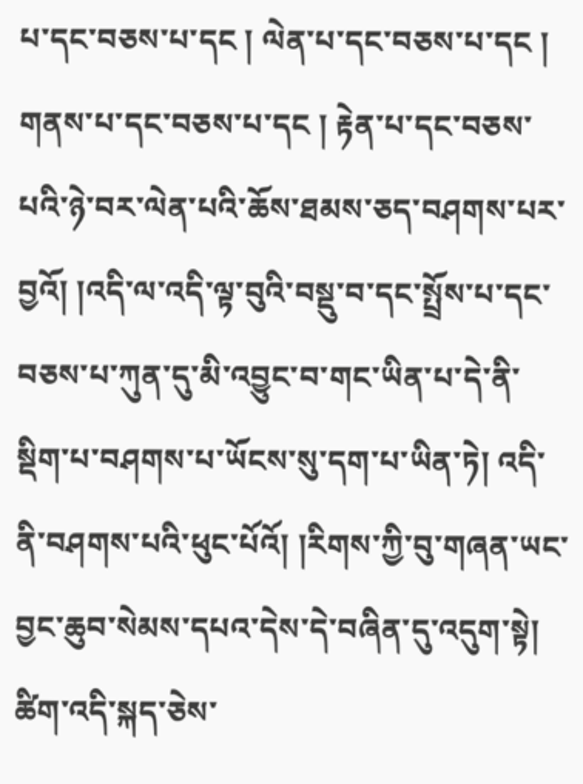པ་དང་བཅས་པ་དང ། ལེན་པ་དང་བཅས་པ་དང ། གནས་པ་དང་བཅས་པ་དང ། རྟེན་པ་དང་བཅས་པའི་ཉེ་བར་ལེན་པའི་ཆོས་ཐམས་ཅད་བཤགས་པར་བྱའོ། །འདི་ལ་འདི་ལྟ་བུའི་བསྡུ་བ་དང་སྤྲོས་པ་དང་བཅས་པ་ཀུན་དུ་མི་འབྱུང་བ་གང་ཡིན་པ་དེ་ནི་སྡིག་པ་བཤགས་པ་ཡོངས་སུ་དག་པ་ཡིན་ཏེ། འདི་ནི་བཤགས་པའི་ཕུང་པོའོ། །རིགས་ཀྱི་བུ་གཞན་ཡང་བྱང་ཆུབ་སེམས་དཔའ་དེས་དེ་བཞིན་དུ་འདུག་སྟེ། ཚིག་འདི་སྐད་ཅེས་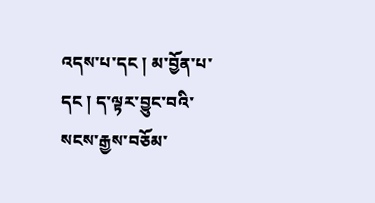འདས་པ་དང ། མ་བྱོན་པ་དང ། ད་ལྟར་བྱུང་བའི་སངས་རྒྱས་བཅོམ་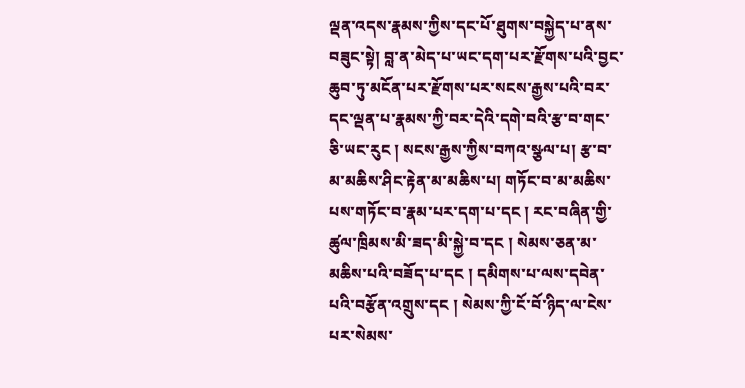ལྡན་འདས་རྣམས་ཀྱིས་དང་པོ་ཐུགས་བསྐྱེད་པ་ནས་བཟུང་སྟེ། བླ་ན་མེད་པ་ཡང་དག་པར་རྫོགས་པའི་བྱང་ཆུབ་ཏུ་མངོན་པར་རྫོགས་པར་སངས་རྒྱས་པའི་བར་དང་ལྡན་པ་རྣམས་ཀྱི་བར་དེའི་དགེ་བའི་རྩ་བ་གང་ཅི་ཡང་རུང ། སངས་རྒྱས་ཀྱིས་བཀའ་སྩལ་པ། རྩ་བ་མ་མཆིས་ཤིང་རྟེན་མ་མཆིས་པ། གཏོང་བ་མ་མཆིས་པས་གཏོང་བ་རྣམ་པར་དག་པ་དང ། རང་བཞིན་གྱི་ཚུལ་ཁྲིམས་མི་ཟད་མི་སྐྱེ་བ་དང ། སེམས་ཅན་མ་མཆིས་པའི་བཟོད་པ་དང ། དམིགས་པ་ལས་དབེན་པའི་བརྩོན་འགྲུས་དང ། སེམས་ཀྱི་ངོ་བོ་ཉིད་ལ་ངེས་པར་སེམས་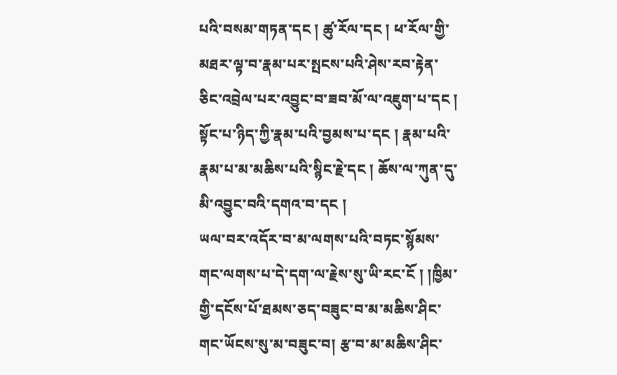པའི་བསམ་གཏན་དང ། ཚུ་རོལ་དང ། ཕ་རོལ་གྱི་མཐར་ལྟ་བ་རྣམ་པར་སྤངས་པའི་ཤེས་རབ་རྟེན་ཅིང་འབྲེལ་པར་འབྱུང་བ་ཟབ་མོ་ལ་འཇུག་པ་དང ། སྟོང་པ་ཉིད་ཀྱི་རྣམ་པའི་བྱམས་པ་དང ། རྣམ་པའི་རྣམ་པ་མ་མཆིས་པའི་སྙིང་རྗེ་དང ། ཆོས་ལ་ཀུན་དུ་མི་འབྱུང་བའི་དགའ་བ་དང །
ཡལ་བར་འདོར་བ་མ་ལགས་པའི་བཏང་སྙོམས་གང་ལགས་པ་དེ་དག་ལ་རྗེས་སུ་ཡི་རང་ངོ ། །ཁྱིམ་གྱི་དངོས་པོ་ཐམས་ཅད་བཟུང་བ་མ་མཆིས་ཤིང་གང་ཡོངས་སུ་མ་བཟུང་བ། རྩ་བ་མ་མཆིས་ཤིང་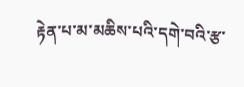རྟེན་པ་མ་མཆིས་པའི་དགེ་བའི་རྩ་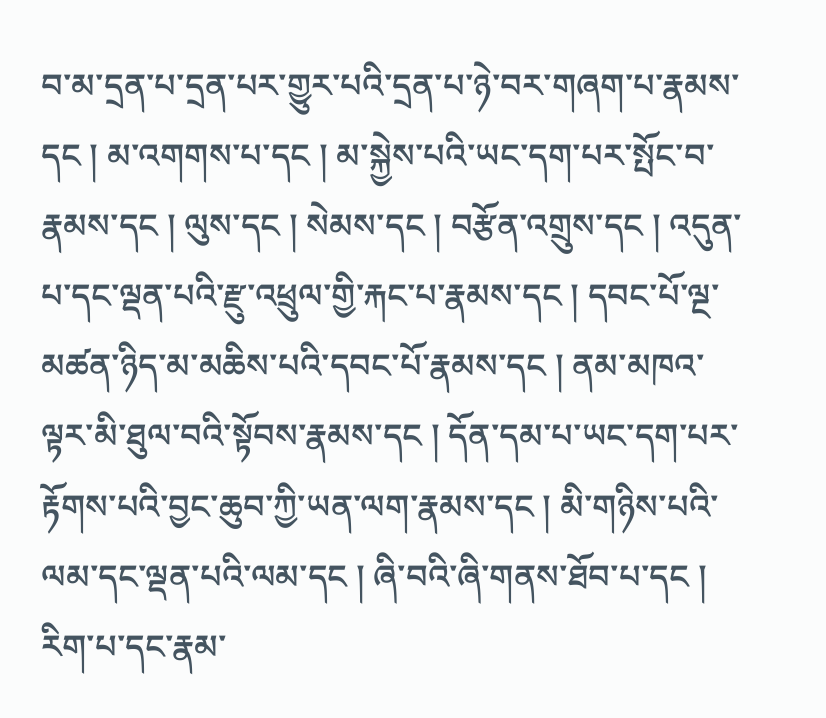བ་མ་དྲན་པ་དྲན་པར་གྱུར་པའི་དྲན་པ་ཉེ་བར་གཞག་པ་རྣམས་དང ། མ་འགགས་པ་དང ། མ་སྐྱེས་པའི་ཡང་དག་པར་སྤོང་བ་རྣམས་དང ། ལུས་དང ། སེམས་དང ། བརྩོན་འགྲུས་དང ། འདུན་པ་དང་ལྡན་པའི་རྫུ་འཕྲུལ་གྱི་རྐང་པ་རྣམས་དང ། དབང་པོ་ལྔ་མཚན་ཉིད་མ་མཆིས་པའི་དབང་པོ་རྣམས་དང ། ནམ་མཁའ་ལྟར་མི་ཐུལ་བའི་སྟོབས་རྣམས་དང ། དོན་དམ་པ་ཡང་དག་པར་རྟོགས་པའི་བྱང་ཆུབ་ཀྱི་ཡན་ལག་རྣམས་དང ། མི་གཉིས་པའི་ལམ་དང་ལྡན་པའི་ལམ་དང ། ཞི་བའི་ཞི་གནས་ཐོབ་པ་དང ། རིག་པ་དང་རྣམ་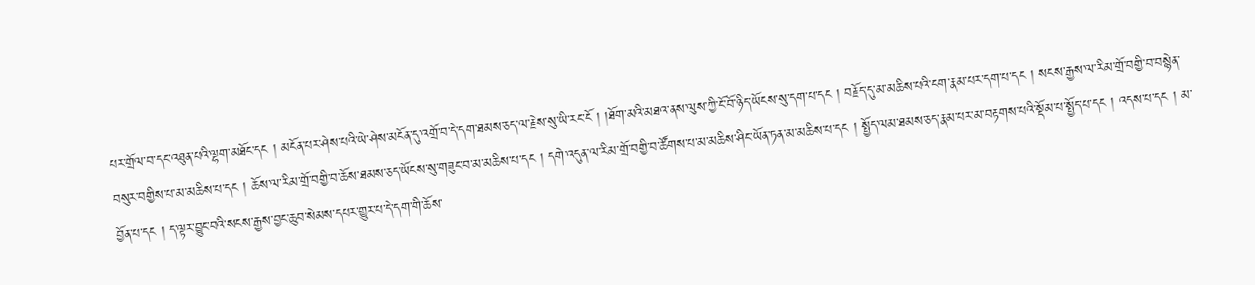པར་གྲོལ་བ་དང་འཐུན་པའི་ལྷག་མཐོང་དང ། མངོན་པར་ཤེས་པའི་ཡེ་ཤེས་མངོན་དུ་འགྲོ་བ་དེ་དག་ཐམས་ཅད་ལ་རྗེས་སུ་ཡི་རང་ངོ ། །ཐོག་མའི་མཐའ་ནས་ལུས་ཀྱི་ངོ་བོ་ཉིད་ཡོངས་སུ་དག་པ་དང ། བརྗོད་དུ་མ་མཆིས་པའི་ངག་རྣམ་པར་དག་པ་དང ། སངས་རྒྱས་ལ་རིམ་གྲོ་བགྱི་བ་བསྙེན་བསུར་བགྱིས་པ་མ་མཆིས་པ་དང ། ཆོས་ལ་རིམ་གྲོ་བགྱི་བ་ཆོས་ཐམས་ཅད་ཡོངས་སུ་གཟུང་བ་མ་མཆིས་པ་དང ། དགེ་འདུན་ལ་རིམ་གྲོ་བགྱི་བ་ཚོགས་པ་མ་མཆིས་ཤིང་ཡོན་ཏན་མ་མཆིས་པ་དང ། སྤྱོད་ལམ་ཐམས་ཅད་རྣམ་པར་མ་བརྟགས་པའི་སྡོམ་པ་སྤྱོད་པ་དང ། འདས་པ་དང ། མ་བྱོན་པ་དང ། ད་ལྟར་བྱུང་བའི་སངས་རྒྱས་བྱང་ཆུབ་སེམས་དཔར་གྱུར་པ་དེ་དག་གི་ཆོས་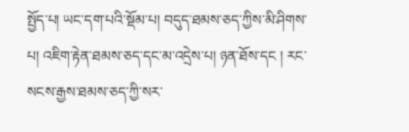སྤྱོད་པ། ཡང་དག་པའི་སྡོམ་པ། བདུད་ཐམས་ཅད་ཀྱིས་མི་ཤིགས་པ། འཇིག་རྟེན་ཐམས་ཅད་དང་མ་འདྲེས་པ། ཉན་ཐོས་དང ། རང་སངས་རྒྱས་ཐམས་ཅད་ཀྱི་སར་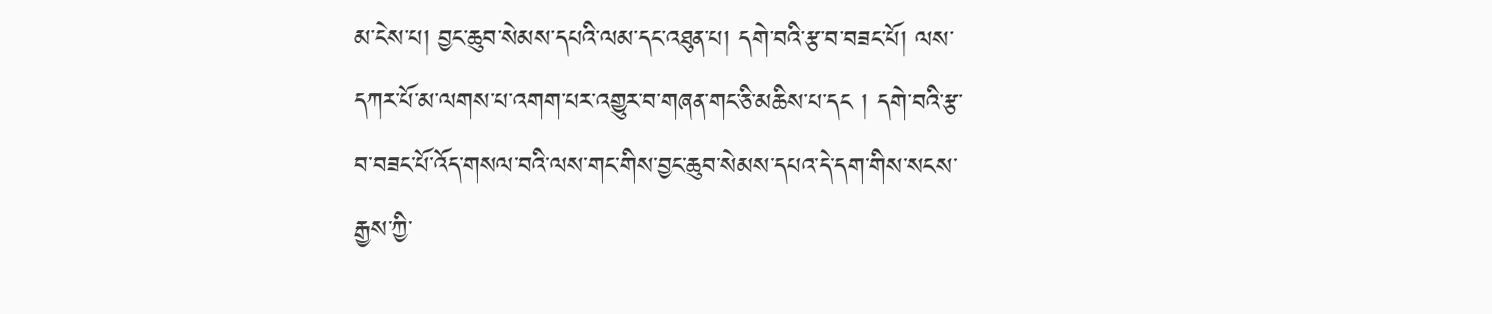མ་ངེས་པ། བྱང་ཆུབ་སེམས་དཔའི་ལམ་དང་འཐུན་པ། དགེ་བའི་རྩ་བ་བཟང་པོ། ལས་དཀར་པོ་མ་ལགས་པ་འགག་པར་འགྱུར་བ་གཞན་གང་ཅི་མཆིས་པ་དང ། དགེ་བའི་རྩ་བ་བཟང་པོ་འོད་གསལ་བའི་ལས་གང་གིས་བྱང་ཆུབ་སེམས་དཔའ་དེ་དག་གིས་སངས་རྒྱས་ཀྱི་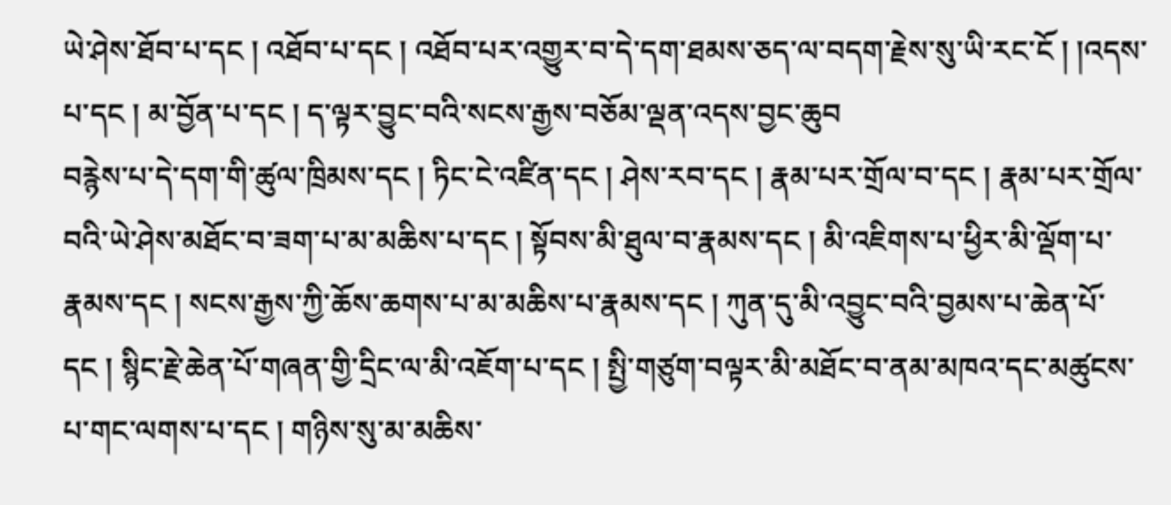ཡེ་ཤེས་ཐོབ་པ་དང ། འཐོབ་པ་དང ། འཐོབ་པར་འགྱུར་བ་དེ་དག་ཐམས་ཅད་ལ་བདག་རྗེས་སུ་ཡི་རང་ངོ ། །འདས་པ་དང ། མ་བྱོན་པ་དང ། ད་ལྟར་བྱུང་བའི་སངས་རྒྱས་བཅོམ་ལྡན་འདས་བྱང་ཆུབ
བརྙེས་པ་དེ་དག་གི་ཚུལ་ཁྲིམས་དང ། ཏིང་ངེ་འཛིན་དང ། ཤེས་རབ་དང ། རྣམ་པར་གྲོལ་བ་དང ། རྣམ་པར་གྲོལ་བའི་ཡེ་ཤེས་མཐོང་བ་ཟག་པ་མ་མཆིས་པ་དང ། སྟོབས་མི་ཐུལ་བ་རྣམས་དང ། མི་འཇིགས་པ་ཕྱིར་མི་ལྡོག་པ་རྣམས་དང ། སངས་རྒྱས་ཀྱི་ཆོས་ཆགས་པ་མ་མཆིས་པ་རྣམས་དང ། ཀུན་དུ་མི་འབྱུང་བའི་བྱམས་པ་ཆེན་པོ་དང ། སྙིང་རྗེ་ཆེན་པོ་གཞན་གྱི་དྲིང་ལ་མི་འཇོག་པ་དང ། སྤྱི་གཙུག་བལྟར་མི་མཐོང་བ་ནམ་མཁའ་དང་མཚུངས་པ་གང་ལགས་པ་དང ། གཉིས་སུ་མ་མཆིས་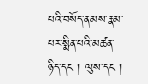པའི་བསོད་ནམས་རྣམ་པར་སྨིན་པའི་མཚན་ཉིད་དང ། ལུས་དང །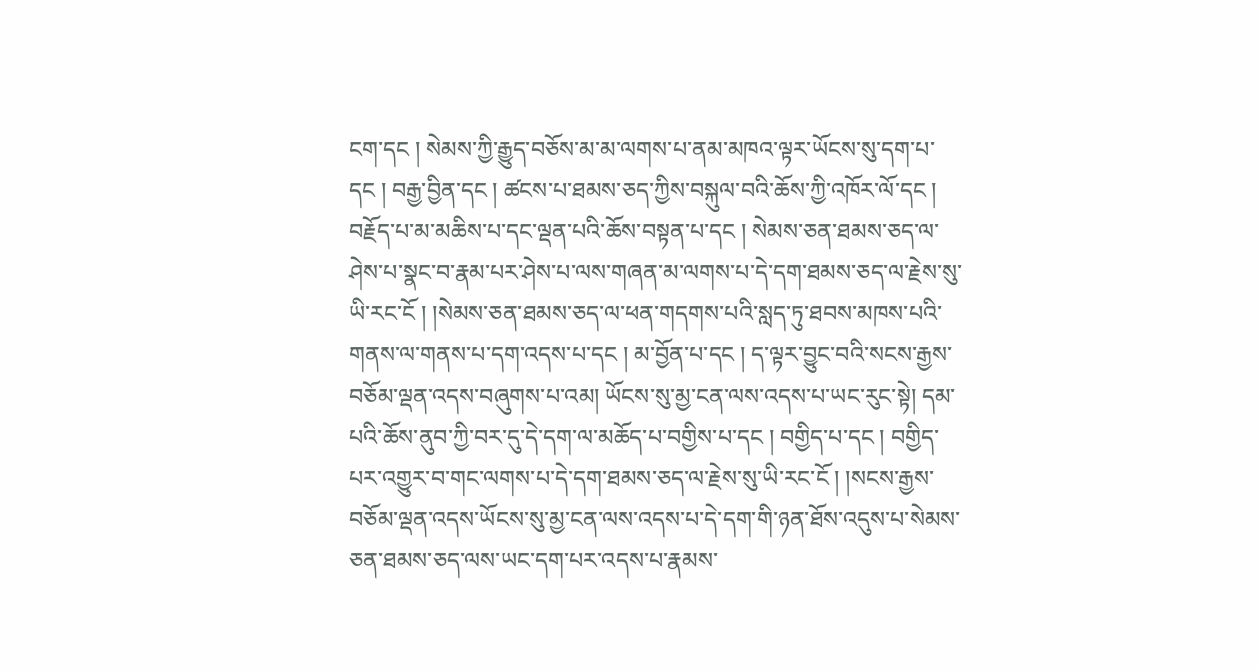ངག་དང ། སེམས་ཀྱི་རྒྱུད་བཅོས་མ་མ་ལགས་པ་ནམ་མཁའ་ལྟར་ཡོངས་སུ་དག་པ་དང ། བརྒྱ་བྱིན་དང ། ཚངས་པ་ཐམས་ཅད་ཀྱིས་བསྐུལ་བའི་ཆོས་ཀྱི་འཁོར་ལོ་དང ། བརྗོད་པ་མ་མཆིས་པ་དང་ལྡན་པའི་ཆོས་བསྟན་པ་དང ། སེམས་ཅན་ཐམས་ཅད་ལ་ཤེས་པ་སྣང་བ་རྣམ་པར་ཤེས་པ་ལས་གཞན་མ་ལགས་པ་དེ་དག་ཐམས་ཅད་ལ་རྗེས་སུ་ཡི་རང་ངོ ། །སེམས་ཅན་ཐམས་ཅད་ལ་ཕན་གདགས་པའི་སླད་ཏུ་ཐབས་མཁས་པའི་གནས་ལ་གནས་པ་དག་འདས་པ་དང ། མ་བྱོན་པ་དང ། ད་ལྟར་བྱུང་བའི་སངས་རྒྱས་བཅོམ་ལྡན་འདས་བཞུགས་པ་འམ། ཡོངས་སུ་མྱ་ངན་ལས་འདས་པ་ཡང་རུང་སྟེ། དམ་པའི་ཆོས་ནུབ་ཀྱི་བར་དུ་དེ་དག་ལ་མཆོད་པ་བགྱིས་པ་དང ། བགྱིད་པ་དང ། བགྱིད་པར་འགྱུར་བ་གང་ལགས་པ་དེ་དག་ཐམས་ཅད་ལ་རྗེས་སུ་ཡི་རང་ངོ ། །སངས་རྒྱས་བཅོམ་ལྡན་འདས་ཡོངས་སུ་མྱ་ངན་ལས་འདས་པ་དེ་དག་གི་ཉན་ཐོས་འདུས་པ་སེམས་ཅན་ཐམས་ཅད་ལས་ཡང་དག་པར་འདས་པ་རྣམས་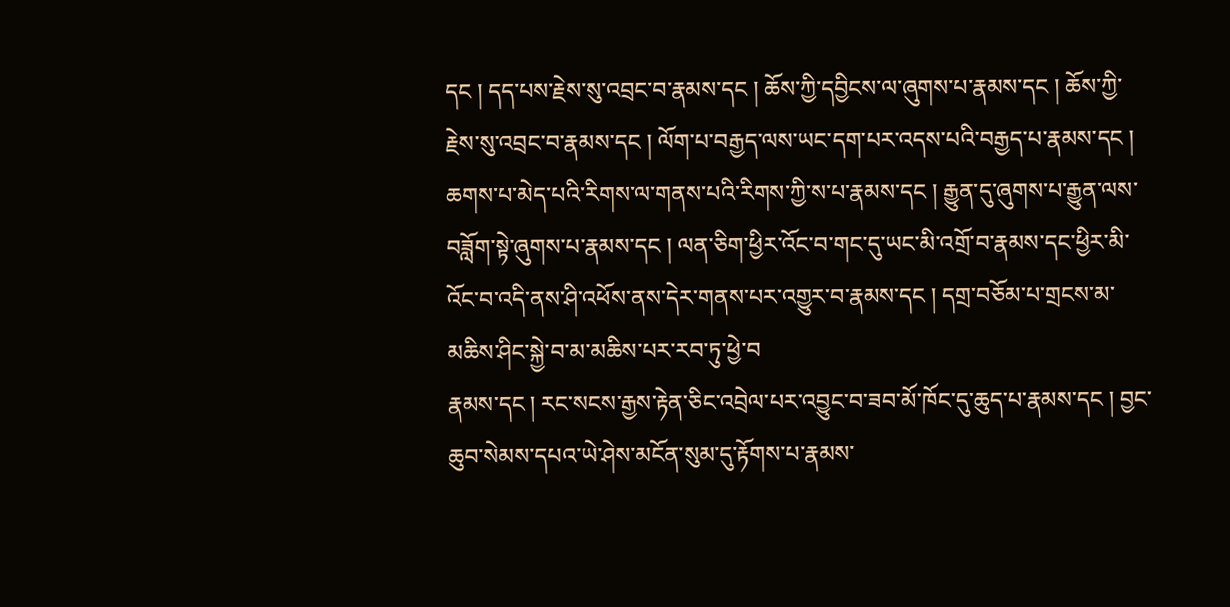དང ། དད་པས་རྗེས་སུ་འབྲང་བ་རྣམས་དང ། ཆོས་ཀྱི་དབྱིངས་ལ་ཞུགས་པ་རྣམས་དང ། ཆོས་ཀྱི་རྗེས་སུ་འབྲང་བ་རྣམས་དང ། ལོག་པ་བརྒྱད་ལས་ཡང་དག་པར་འདས་པའི་བརྒྱད་པ་རྣམས་དང ། ཆགས་པ་མེད་པའི་རིགས་ལ་གནས་པའི་རིགས་ཀྱི་ས་པ་རྣམས་དང ། རྒྱུན་དུ་ཞུགས་པ་རྒྱུན་ལས་བཟློག་སྟེ་ཞུགས་པ་རྣམས་དང ། ལན་ཅིག་ཕྱིར་འོང་བ་གང་དུ་ཡང་མི་འགྲོ་བ་རྣམས་དང་ཕྱིར་མི་འོང་བ་འདི་ནས་ཤི་འཕོས་ནས་དེར་གནས་པར་འགྱུར་བ་རྣམས་དང ། དགྲ་བཅོམ་པ་གྲངས་མ་མཆིས་ཤིང་སྐྱེ་བ་མ་མཆིས་པར་རབ་ཏུ་ཕྱེ་བ
རྣམས་དང ། རང་སངས་རྒྱས་རྟེན་ཅིང་འབྲེལ་པར་འབྱུང་བ་ཟབ་མོ་ཁོང་དུ་ཆུད་པ་རྣམས་དང ། བྱང་ཆུབ་སེམས་དཔའ་ཡེ་ཤེས་མངོན་སུམ་དུ་རྟོགས་པ་རྣམས་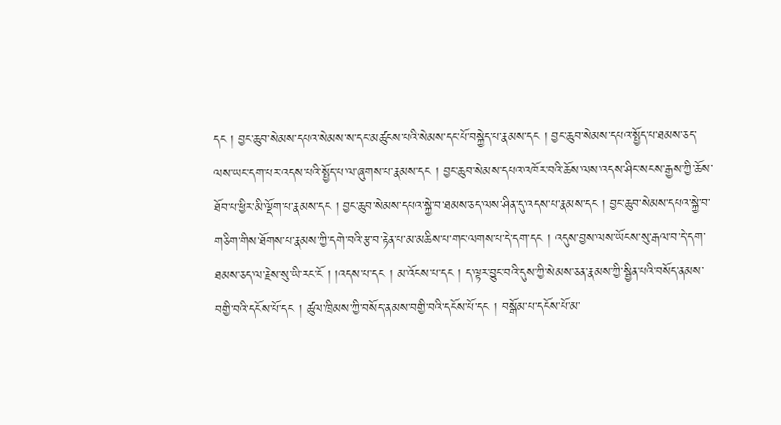དང ། བྱང་ཆུབ་སེམས་དཔའ་སེམས་ས་དང་མཚུངས་པའི་སེམས་དང་པོ་བསྐྱེད་པ་རྣམས་དང ། བྱང་ཆུབ་སེམས་དཔའ་སྤྱོད་པ་ཐམས་ཅད་ལས་ཡང་དག་པར་འདས་པའི་སྤྱོད་པ་ལ་ཞུགས་པ་རྣམས་དང ། བྱང་ཆུབ་སེམས་དཔའ་འཁོར་བའི་ཆོས་ལས་འདས་ཤིང་སངས་རྒྱས་ཀྱི་ཆོས་ཐོབ་པ་ཕྱིར་མི་ལྡོག་པ་རྣམས་དང ། བྱང་ཆུབ་སེམས་དཔའ་སྐྱེ་བ་ཐམས་ཅད་ལས་ཤིན་དུ་འདས་པ་རྣམས་དང ། བྱང་ཆུབ་སེམས་དཔའ་སྐྱེ་བ་གཅིག་གིས་ཐོགས་པ་རྣམས་ཀྱི་དགེ་བའི་རྩ་བ་རྟེན་པ་མ་མཆིས་པ་གང་ལགས་པ་དེ་དག་དང ། འདུས་བྱས་ལས་ཡོངས་སུ་རྒལ་བ་དེ་དག་ཐམས་ཅད་ལ་རྗེས་སུ་ཡི་རང་ངོ ། །འདས་པ་དང ། མ་འོངས་པ་དང ། ད་ལྟར་བྱུང་བའི་དུས་ཀྱི་སེམས་ཅན་རྣམས་ཀྱི་སྦྱིན་པའི་བསོད་ནམས་བགྱི་བའི་དངོས་པོ་དང ། ཚུལ་ཁྲིམས་ཀྱི་བསོད་ནམས་བགྱི་བའི་དངོས་པོ་དང ། བསྒོམ་པ་དངོས་པོ་མ་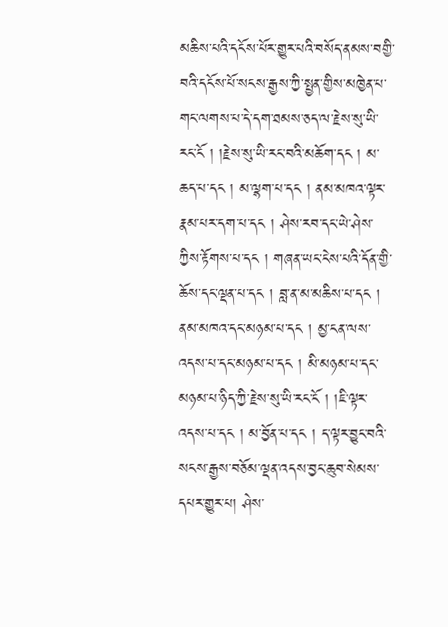མཆིས་པའི་དངོས་པོར་གྱུར་པའི་བསོད་ནམས་བགྱི་བའི་དངོས་པོ་སངས་རྒྱས་ཀྱི་སྤྱན་གྱིས་མཁྱེན་པ་གང་ལགས་པ་དེ་དག་ཐམས་ཅད་ལ་རྗེས་སུ་ཡི་རང་ངོ ། །རྗེས་སུ་ཡི་རང་བའི་མཆོག་དང ། མ་ཆད་པ་དང ། མ་ལྷག་པ་དང ། ནམ་མཁའ་ལྟར་རྣམ་པར་དག་པ་དང ། ཤེས་རབ་དང་ཡེ་ཤེས་ཀྱིས་རྟོགས་པ་དང ། གཞན་ཡང་ངེས་པའི་དོན་གྱི་ཆོས་དང་ལྡན་པ་དང ། བླ་ན་མ་མཆིས་པ་དང ། ནམ་མཁའ་དང་མཉམ་པ་དང ། མྱ་ངན་ལས་འདས་པ་དང་མཉམ་པ་དང ། མི་མཉམ་པ་དང་མཉམ་པ་ཉིད་ཀྱི་རྗེས་སུ་ཡི་རང་ངོ ། །ཇི་ལྟར་འདས་པ་དང ། མ་བྱོན་པ་དང ། ད་ལྟར་བྱུང་བའི་སངས་རྒྱས་བཅོམ་ལྡན་འདས་བྱང་ཆུབ་སེམས་དཔར་གྱུར་པ། ཤེས་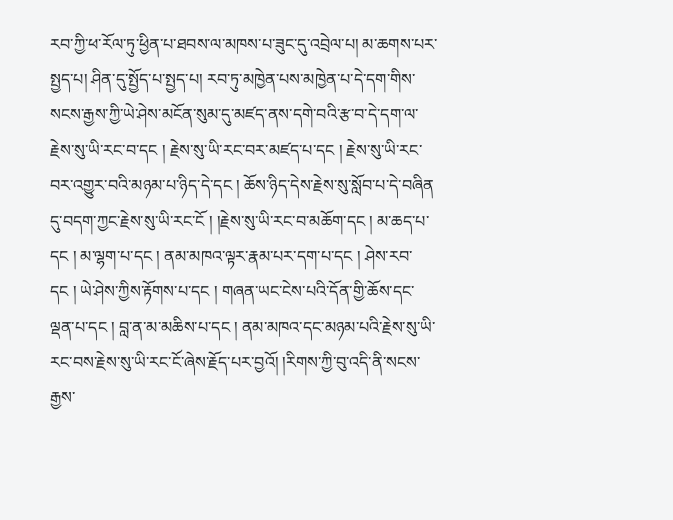རབ་ཀྱི་ཕ་རོལ་ཏུ་ཕྱིན་པ་ཐབས་ལ་མཁས་པ་ཟུང་དུ་འབྲེལ་པ། མ་ཆགས་པར་སྤྱད་པ། ཤིན་དུ་སྤྱོད་པ་སྤྱད་པ། རབ་ཏུ་མཁྱེན་པས་མཁྱེན་པ་དེ་དག་གིས་སངས་རྒྱས་ཀྱི་ཡེ་ཤེས་མངོན་སུམ་དུ་མཛད་ནས་དགེ་བའི་རྩ་བ་དེ་དག་ལ་རྗེས་སུ་ཡི་རང་བ་དང ། རྗེས་སུ་ཡི་རང་བར་མཛད་པ་དང ། རྗེས་སུ་ཡི་རང་བར་འགྱུར་བའི་མཉམ་པ་ཉིད་དེ་དང ། ཆོས་ཉིད་དེས་རྗེས་སུ་སློབ་པ་དེ་བཞིན
དུ་བདག་ཀྱང་རྗེས་སུ་ཡི་རང་ངོ ། །རྗེས་སུ་ཡི་རང་བ་མཆོག་དང ། མ་ཆད་པ་དང ། མ་ལྷག་པ་དང ། ནམ་མཁའ་ལྟར་རྣམ་པར་དག་པ་དང ། ཤེས་རབ་དང ། ཡེ་ཤེས་ཀྱིས་རྟོགས་པ་དང ། གཞན་ཡང་ངེས་པའི་དོན་གྱི་ཆོས་དང་ལྡན་པ་དང ། བླ་ན་མ་མཆིས་པ་དང ། ནམ་མཁའ་དང་མཉམ་པའི་རྗེས་སུ་ཡི་རང་བས་རྗེས་སུ་ཡི་རང་ངོ་ཞེས་རྗོད་པར་བྱའོ། །རིགས་ཀྱི་བུ་འདི་ནི་སངས་རྒྱས་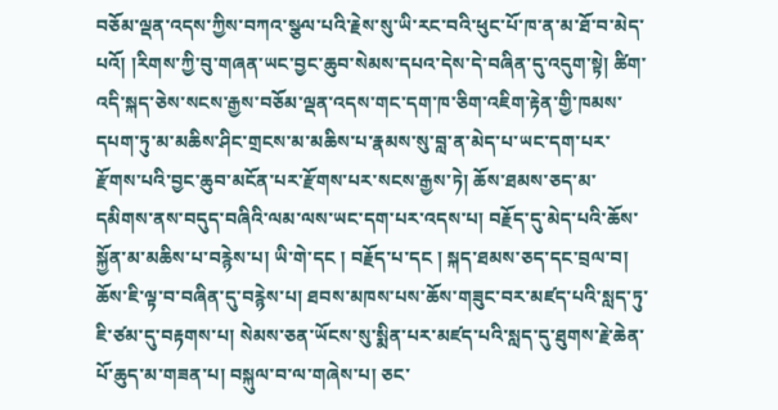བཅོམ་ལྡན་འདས་ཀྱིས་བཀའ་སྩལ་པའི་རྗེས་སུ་ཡི་རང་བའི་ཕུང་པོ་ཁ་ན་མ་ཐོ་བ་མེད་པའོ། །རིགས་ཀྱི་བུ་གཞན་ཡང་བྱང་ཆུབ་སེམས་དཔའ་དེས་དེ་བཞིན་དུ་འདུག་སྟེ། ཚིག་འདི་སྐད་ཅེས་སངས་རྒྱས་བཅོམ་ལྡན་འདས་གང་དག་ཁ་ཅིག་འཇིག་རྟེན་གྱི་ཁམས་དཔག་ཏུ་མ་མཆིས་ཤིང་གྲངས་མ་མཆིས་པ་རྣམས་སུ་བླ་ན་མེད་པ་ཡང་དག་པར་རྫོགས་པའི་བྱང་ཆུབ་མངོན་པར་རྫོགས་པར་སངས་རྒྱས་ཏེ། ཆོས་ཐམས་ཅད་མ་དམིགས་ནས་བདུད་བཞིའི་ལམ་ལས་ཡང་དག་པར་འདས་པ། བརྗོད་དུ་མེད་པའི་ཆོས་སྐྱོན་མ་མཆིས་པ་བརྙེས་པ། ཡི་གེ་དང ། བརྗོད་པ་དང ། སྐད་ཐམས་ཅད་དང་བྲལ་བ། ཆོས་ཇི་ལྟ་བ་བཞིན་དུ་བརྙེས་པ། ཐབས་མཁས་པས་ཆོས་གཟུང་བར་མཛད་པའི་སླད་ཏུ་ཇི་ཙམ་དུ་བརྟགས་པ། སེམས་ཅན་ཡོངས་སུ་སྨིན་པར་མཛད་པའི་སླད་དུ་ཐུགས་རྗེ་ཆེན་པོ་ཆུད་མ་གཟན་པ། བསྐུལ་བ་ལ་གཞེས་པ། ཅང་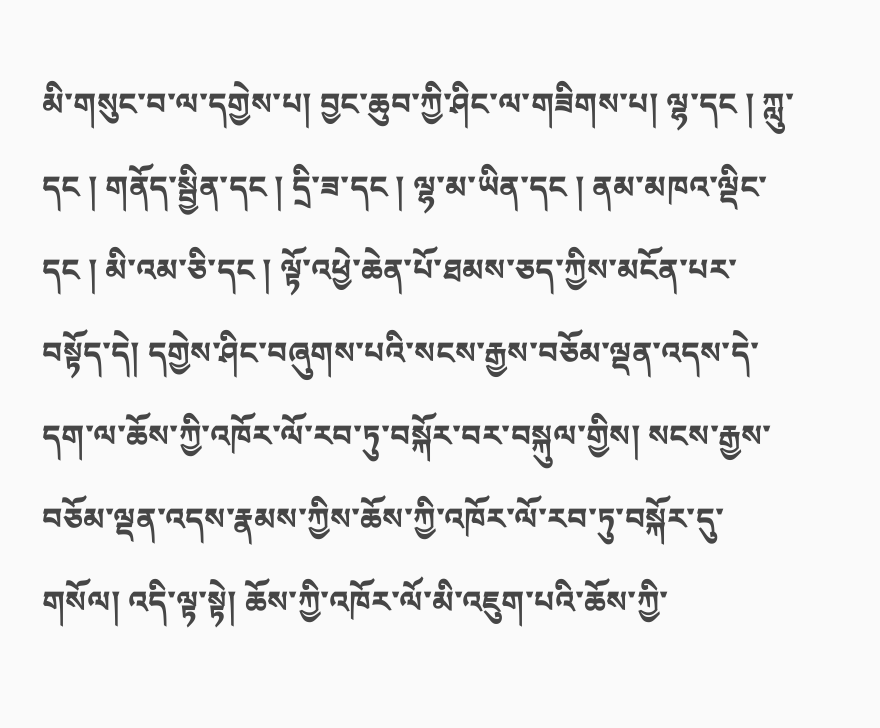མི་གསུང་བ་ལ་དགྱེས་པ། བྱང་ཆུབ་ཀྱི་ཤིང་ལ་གཟིགས་པ། ལྷ་དང ། ཀླུ་དང ། གནོད་སྦྱིན་དང ། དྲི་ཟ་དང ། ལྷ་མ་ཡིན་དང ། ནམ་མཁའ་ལྡིང་དང ། མི་འམ་ཅི་དང ། ལྟོ་འཕྱེ་ཆེན་པོ་ཐམས་ཅད་ཀྱིས་མངོན་པར་བསྟོད་དེ། དགྱེས་ཤིང་བཞུགས་པའི་སངས་རྒྱས་བཅོམ་ལྡན་འདས་དེ་དག་ལ་ཆོས་ཀྱི་འཁོར་ལོ་རབ་ཏུ་བསྐོར་བར་བསྐུལ་གྱིས། སངས་རྒྱས་བཅོམ་ལྡན་འདས་རྣམས་ཀྱིས་ཆོས་ཀྱི་འཁོར་ལོ་རབ་ཏུ་བསྐོར་དུ་གསོལ། འདི་ལྟ་སྟེ། ཆོས་ཀྱི་འཁོར་ལོ་མི་འཇུག་པའི་ཆོས་ཀྱི་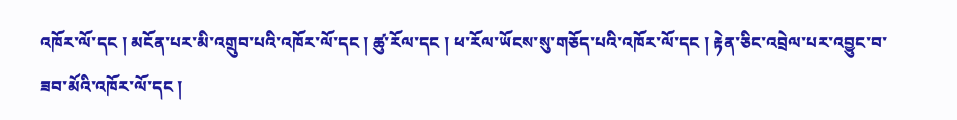འཁོར་ལོ་དང ། མངོན་པར་མི་འགྲུབ་པའི་འཁོར་ལོ་དང ། ཚུ་རོལ་དང ། ཕ་རོལ་ཡོངས་སུ་གཅོད་པའི་འཁོར་ལོ་དང ། རྟེན་ཅིང་འབྲེལ་པར་འབྱུང་བ་ཟབ་མོའི་འཁོར་ལོ་དང །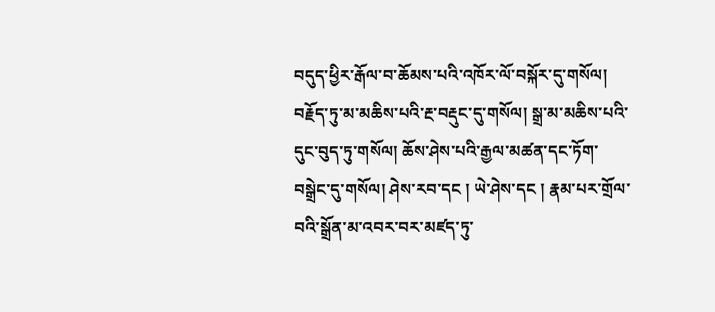བདུད་ཕྱིར་རྒོལ་བ་ཆོམས་པའི་འཁོར་ལོ་བསྐོར་དུ་གསོལ། བརྗོད་ཏུ་མ་མཆིས་པའི་རྔ་བརྡུང་དུ་གསོལ། སྒྲ་མ་མཆིས་པའི་དུང་བུད་ཏུ་གསོལ། ཆོས་ཤེས་པའི་རྒྱལ་མཚན་དང་ཏོག་བསྒྲེང་དུ་གསོལ། ཤེས་རབ་དང ། ཡེ་ཤེས་དང ། རྣམ་པར་གྲོལ་བའི་སྒྲོན་མ་འབར་བར་མཛད་ཏུ་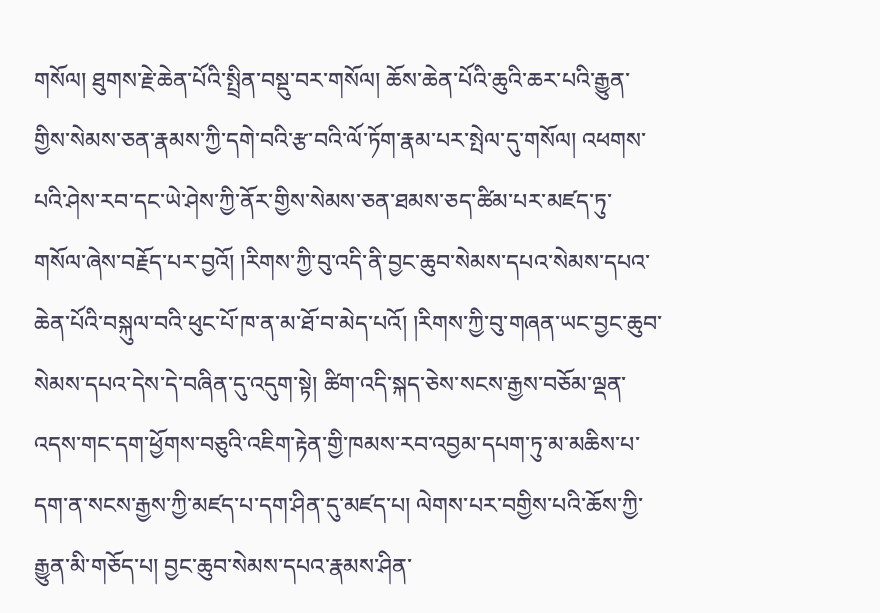གསོལ། ཐུགས་རྗེ་ཆེན་པོའི་སྤྲིན་བསྡུ་བར་གསོལ། ཆོས་ཆེན་པོའི་ཆུའི་ཆར་པའི་རྒྱུན་གྱིས་སེམས་ཅན་རྣམས་ཀྱི་དགེ་བའི་རྩ་བའི་ལོ་ཏོག་རྣམ་པར་སྤེལ་དུ་གསོལ། འཕགས་པའི་ཤེས་རབ་དང་ཡེ་ཤེས་ཀྱི་ནོར་གྱིས་སེམས་ཅན་ཐམས་ཅད་ཚིམ་པར་མཛད་ཏུ་གསོལ་ཞེས་བརྗོད་པར་བྱའོ། །རིགས་ཀྱི་བུ་འདི་ནི་བྱང་ཆུབ་སེམས་དཔའ་སེམས་དཔའ་ཆེན་པོའི་བསྐུལ་བའི་ཕུང་པོ་ཁ་ན་མ་ཐོ་བ་མེད་པའོ། །རིགས་ཀྱི་བུ་གཞན་ཡང་བྱང་ཆུབ་སེམས་དཔའ་དེས་དེ་བཞིན་དུ་འདུག་སྟེ། ཚིག་འདི་སྐད་ཅེས་སངས་རྒྱས་བཅོམ་ལྡན་འདས་གང་དག་ཕྱོགས་བཅུའི་འཇིག་རྟེན་གྱི་ཁམས་རབ་འབྱམ་དཔག་ཏུ་མ་མཆིས་པ་དག་ན་སངས་རྒྱས་ཀྱི་མཛད་པ་དག་ཤིན་དུ་མཛད་པ། ལེགས་པར་བགྱིས་པའི་ཆོས་ཀྱི་རྒྱུན་མི་གཅོད་པ། བྱང་ཆུབ་སེམས་དཔའ་རྣམས་ཤིན་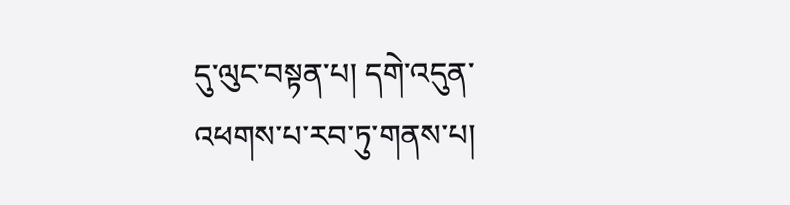དུ་ལུང་བསྟན་པ། དགེ་འདུན་འཕགས་པ་རབ་ཏུ་གནས་པ།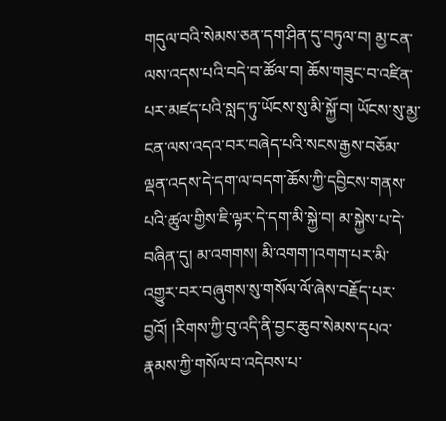གདུལ་བའི་སེམས་ཅན་དག་ཤིན་དུ་བཏུལ་བ། མྱ་ངན་ལས་འདས་པའི་བདེ་བ་ཚོལ་བ། ཆོས་གཟུང་བ་འཛིན་པར་མཛད་པའི་སླད་ཏུ་ཡོངས་སུ་མི་སྐྱོ་བ། ཡོངས་སུ་མྱ་ངན་ལས་འདའ་བར་བཞེད་པའི་སངས་རྒྱས་བཅོམ་ལྡན་འདས་དེ་དག་ལ་བདག་ཆོས་ཀྱི་དབྱིངས་གནས་པའི་ཚུལ་གྱིས་ཇི་ལྟར་དེ་དག་མི་སྐྱེ་བ། མ་སྐྱེས་པ་དེ་བཞིན་དུ། མ་འགགས། མི་འགག་།འགག་པར་མི་འགྱུར་བར་བཞུགས་སུ་གསོལ་ལོ་ཞེས་བརྗོད་པར་བྱའོ། །རིགས་ཀྱི་བུ་འདི་ནི་བྱང་ཆུབ་སེམས་དཔའ་རྣམས་ཀྱི་གསོལ་བ་འདེབས་པ་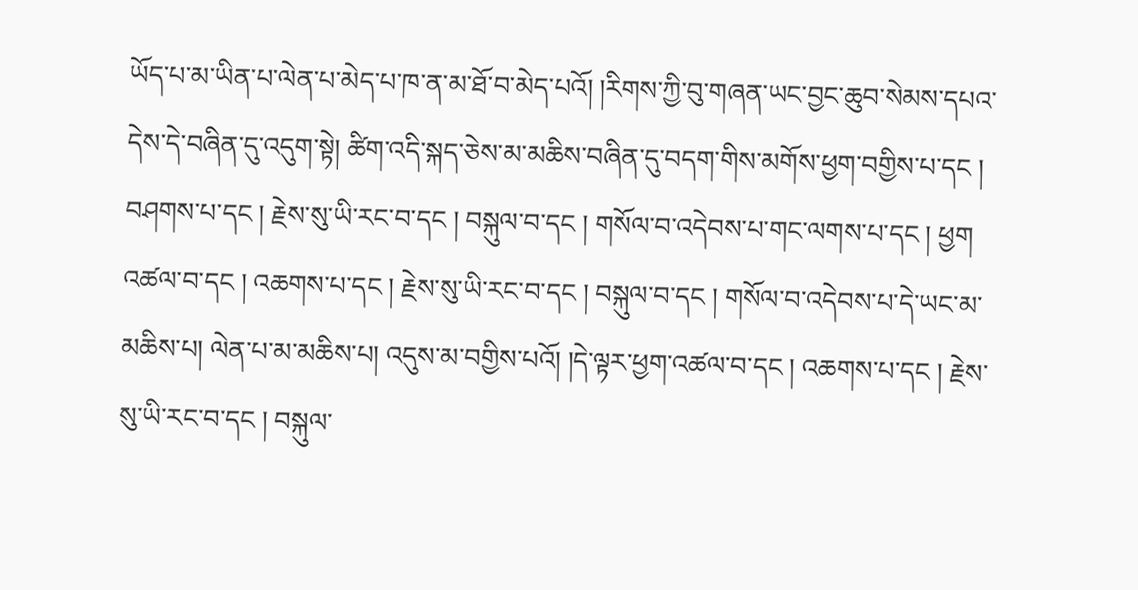ཡོད་པ་མ་ཡིན་པ་ལེན་པ་མེད་པ་ཁ་ན་མ་ཐོ་བ་མེད་པའོ། །རིགས་ཀྱི་བུ་གཞན་ཡང་བྱང་ཆུབ་སེམས་དཔའ་དེས་དེ་བཞིན་དུ་འདུག་སྟེ། ཚིག་འདི་སྐད་ཅེས་མ་མཆིས་བཞིན་དུ་བདག་གིས་མགོས་ཕྱག་བགྱིས་པ་དང ། བཤགས་པ་དང ། རྗེས་སུ་ཡི་རང་བ་དང ། བསྐུལ་བ་དང ། གསོལ་བ་འདེབས་པ་གང་ལགས་པ་དང ། ཕྱག
འཚལ་བ་དང ། འཆགས་པ་དང ། རྗེས་སུ་ཡི་རང་བ་དང ། བསྐུལ་བ་དང ། གསོལ་བ་འདེབས་པ་དེ་ཡང་མ་མཆིས་པ། ལེན་པ་མ་མཆིས་པ། འདུས་མ་བགྱིས་པའོ། །དེ་ལྟར་ཕྱག་འཚལ་བ་དང ། འཆགས་པ་དང ། རྗེས་སུ་ཡི་རང་བ་དང ། བསྐུལ་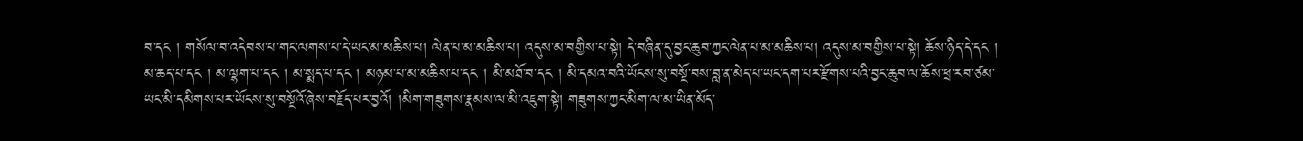བ་དང ། གསོལ་བ་འདེབས་པ་གང་ལགས་པ་དེ་ཡང་མ་མཆིས་པ། ལེན་པ་མ་མཆིས་པ། འདུས་མ་བགྱིས་པ་སྟེ། དེ་བཞིན་དུ་བྱང་ཆུབ་ཀྱང་ལེན་པ་མ་མཆིས་པ། འདུས་མ་བགྱིས་པ་སྟེ། ཆོས་ཉིད་དེ་དང ། མ་ཆད་པ་དང ། མ་ལྷག་པ་དང ། མ་སྨད་པ་དང ། མཉམ་པ་མ་མཆིས་པ་དང ། མི་མཐོ་བ་དང ། མི་དམའ་བའི་ཡོངས་སུ་བསྔོ་བས་བླ་ན་མེད་པ་ཡང་དག་པར་རྫོགས་པའི་བྱང་ཆུབ་ལ་ཆོས་ཕྲ་རབ་ཙམ་ཡང་མི་དམིགས་པར་ཡོངས་སུ་བསྔོའོ་ཞེས་བརྗོད་པར་བྱའོ། །མིག་གཟུགས་རྣམས་ལ་མི་འཇུག་སྟེ། གཟུགས་ཀྱང་མིག་ལ་མ་ཡིན་མོད་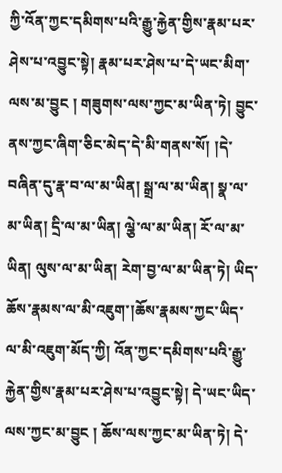ཀྱི་འོན་ཀྱང་དམིགས་པའི་རྒྱུ་རྐྱེན་གྱིས་རྣམ་པར་ཤེས་པ་འབྱུང་སྟེ། རྣམ་པར་ཤེས་པ་དེ་ཡང་མིག་ལས་མ་བྱུང ། གཟུགས་ལས་ཀྱང་མ་ཡིན་ཏེ། བྱུང་ནས་ཀྱང་ཞིག་ཅིང་མེད་དེ་མི་གནས་སོ། །དེ་བཞིན་དུ་རྣ་བ་ལ་མ་ཡིན། སྒྲ་ལ་མ་ཡིན། སྣ་ལ་མ་ཡིན། དྲི་ལ་མ་ཡིན། ལྕེ་ལ་མ་ཡིན། རོ་ལ་མ་ཡིན། ལུས་ལ་མ་ཡིན། རེག་བྱ་ལ་མ་ཡིན་ཏེ། ཡིད་ཆོས་རྣམས་ལ་མི་འཇུག་།ཆོས་རྣམས་ཀྱང་ཡིད་ལ་མི་འཇུག་མོད་ཀྱི། འོན་ཀྱང་དམིགས་པའི་རྒྱུ་རྐྱེན་གྱིས་རྣམ་པར་ཤེས་པ་འབྱུང་སྟེ། དེ་ཡང་ཡིད་ལས་ཀྱང་མ་བྱུང ། ཆོས་ལས་ཀྱང་མ་ཡིན་ཏེ། དེ་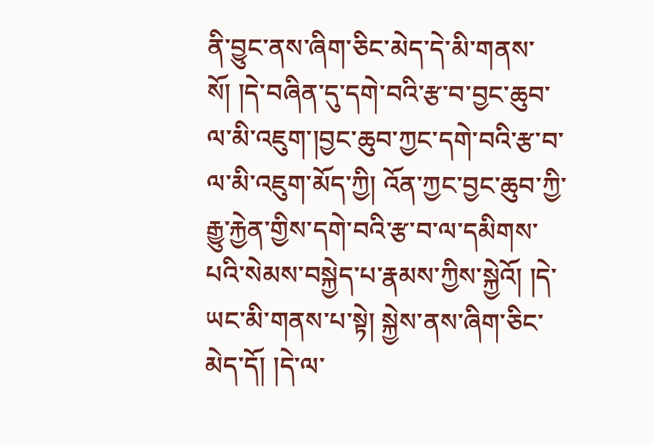ནི་བྱུང་ནས་ཞིག་ཅིང་མེད་དེ་མི་གནས་སོ། །དེ་བཞིན་དུ་དགེ་བའི་རྩ་བ་བྱང་ཆུབ་ལ་མི་འཇུག་།བྱང་ཆུབ་ཀྱང་དགེ་བའི་རྩ་བ་ལ་མི་འཇུག་མོད་ཀྱི། འོན་ཀྱང་བྱང་ཆུབ་ཀྱི་རྒྱུ་རྐྱེན་གྱིས་དགེ་བའི་རྩ་བ་ལ་དམིགས་པའི་སེམས་བསྐྱེད་པ་རྣམས་ཀྱིས་སྐྱེའོ། །དེ་ཡང་མི་གནས་པ་སྟེ། སྐྱེས་ནས་ཞིག་ཅིང་མེད་དོ། །དེ་ལ་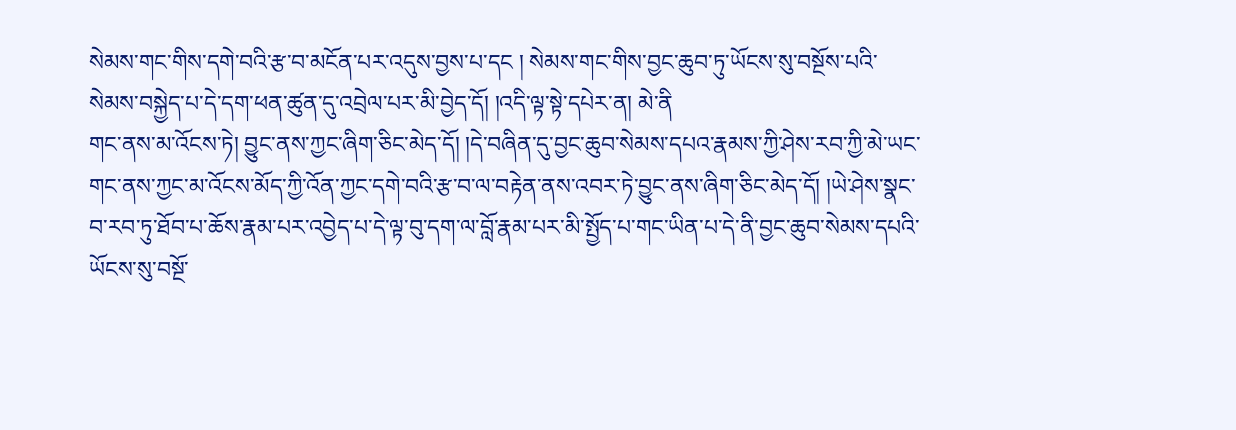སེམས་གང་གིས་དགེ་བའི་རྩ་བ་མངོན་པར་འདུས་བྱས་པ་དང ། སེམས་གང་གིས་བྱང་ཆུབ་ཏུ་ཡོངས་སུ་བསྔོས་པའི་སེམས་བསྐྱེད་པ་དེ་དག་ཕན་ཚུན་དུ་འབྲེལ་པར་མི་བྱེད་དོ། །འདི་ལྟ་སྟེ་དཔེར་ན། མེ་ནི
གང་ནས་མ་འོངས་ཏེ། བྱུང་ནས་ཀྱང་ཞིག་ཅིང་མེད་དོ། །དེ་བཞིན་དུ་བྱང་ཆུབ་སེམས་དཔའ་རྣམས་ཀྱི་ཤེས་རབ་ཀྱི་མེ་ཡང་གང་ནས་ཀྱང་མ་འོངས་མོད་ཀྱི་འོན་ཀྱང་དགེ་བའི་རྩ་བ་ལ་བརྟེན་ནས་འབར་ཏེ་བྱུང་ནས་ཞིག་ཅིང་མེད་དོ། །ཡེ་ཤེས་སྣང་བ་རབ་ཏུ་ཐོབ་པ་ཆོས་རྣམ་པར་འབྱེད་པ་དེ་ལྟ་བུ་དག་ལ་བློ་རྣམ་པར་མི་སྤྱོད་པ་གང་ཡིན་པ་དེ་ནི་བྱང་ཆུབ་སེམས་དཔའི་ཡོངས་སུ་བསྔོ་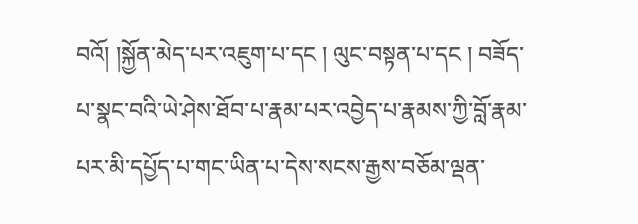བའོ། །སྐྱོན་མེད་པར་འཇུག་པ་དང ། ལུང་བསྟན་པ་དང ། བཟོད་པ་སྣང་བའི་ཡེ་ཤེས་ཐོབ་པ་རྣམ་པར་འབྱེད་པ་རྣམས་ཀྱི་བློ་རྣམ་པར་མི་དཔྱོད་པ་གང་ཡིན་པ་དེས་སངས་རྒྱས་བཅོམ་ལྡན་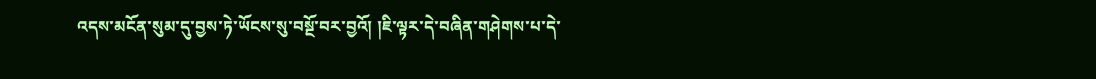འདས་མངོན་སུམ་དུ་བྱས་ཏེ་ཡོངས་སུ་བསྔོ་བར་བྱའོ། །ཇི་ལྟར་དེ་བཞིན་གཤེགས་པ་དེ་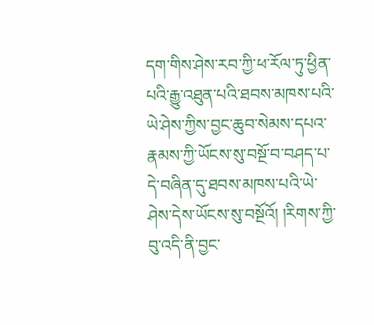དག་གིས་ཤེས་རབ་ཀྱི་ཕ་རོལ་ཏུ་ཕྱིན་པའི་རྒྱུ་འཐུན་པའི་ཐབས་མཁས་པའི་ཡེ་ཤེས་ཀྱིས་བྱང་ཆུབ་སེམས་དཔའ་རྣམས་ཀྱི་ཡོངས་སུ་བསྔོ་བ་བཤད་པ་དེ་བཞིན་དུ་ཐབས་མཁས་པའི་ཡེ་ཤེས་དེས་ཡོངས་སུ་བསྔོའོ། །རིགས་ཀྱི་བུ་འདི་ནི་བྱང་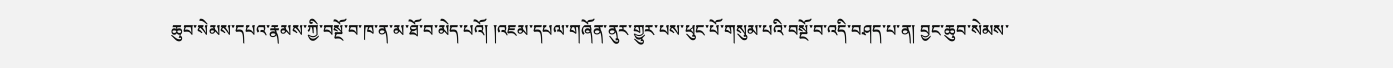ཆུབ་སེམས་དཔའ་རྣམས་ཀྱི་བསྔོ་བ་ཁ་ན་མ་ཐོ་བ་མེད་པའོ། །འཇམ་དཔལ་གཞོན་ནུར་གྱུར་པས་ཕུང་པོ་གསུམ་པའི་བསྔོ་བ་འདི་བཤད་པ་ན། བྱང་ཆུབ་སེམས་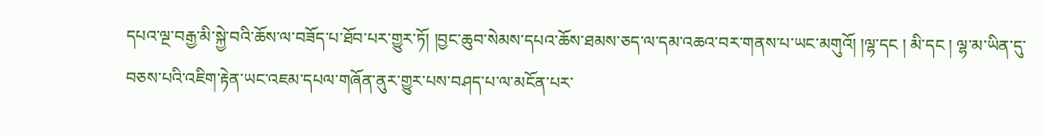དཔའ་ལྔ་བརྒྱ་མི་སྐྱེ་བའི་ཆོས་ལ་བཟོད་པ་ཐོབ་པར་གྱུར་ཏོ། །བྱང་ཆུབ་སེམས་དཔའ་ཆོས་ཐམས་ཅད་ལ་དམ་འཆའ་བར་གནས་པ་ཡང་མགུའོ། །ལྷ་དང ། མི་དང ། ལྷ་མ་ཡིན་དུ་བཅས་པའི་འཇིག་རྟེན་ཡང་འཇམ་དཔལ་གཞོན་ནུར་གྱུར་པས་བཤད་པ་ལ་མངོན་པར་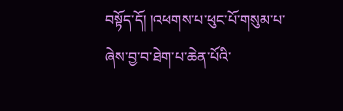བསྟོད་དོ། །འཕགས་པ་ཕུང་པོ་གསུམ་པ་ཞེས་བྱ་བ་ཐེག་པ་ཆེན་པོའི་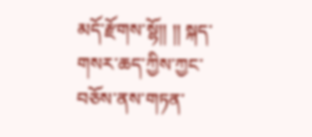མདོ་རྫོགས་སྷོ།། །། སྐད་གསར་ཆད་ཀྱིས་ཀྱང་བཅོས་ནས་གཏན་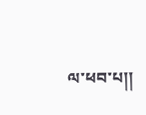ལ་ཕབ་པ།།